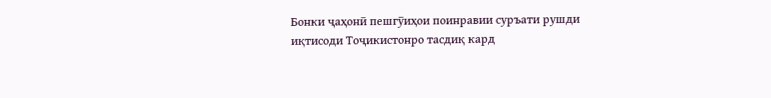Бонки ҷаҳонӣ пешгӯиҳои поинравии суръати рушди иқтисоди Тоҷикистонро тасдиқ кард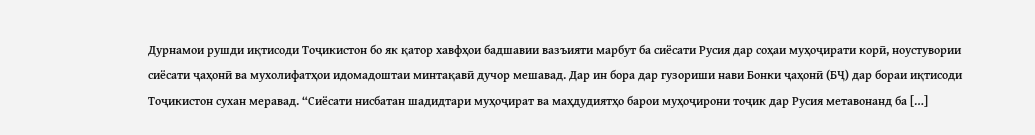Дурнамои рушди иқтисоди Тоҷикистон бо як қатор хавфҳои бадшавии вазъияти марбут ба сиёсати Русия дар соҳаи муҳоҷирати корӣ, ноустувории сиёсати ҷаҳонӣ ва мухолифатҳои идомадоштаи минтақавӣ дучор мешавад. Дар ин бора дар гузориши нави Бонки ҷаҳонӣ (БҶ) дар бораи иқтисоди Тоҷикистон сухан меравад. “Сиёсати нисбатан шадидтари муҳоҷират ва маҳдудиятҳо барои муҳоҷирони тоҷик дар Русия метавонанд ба […]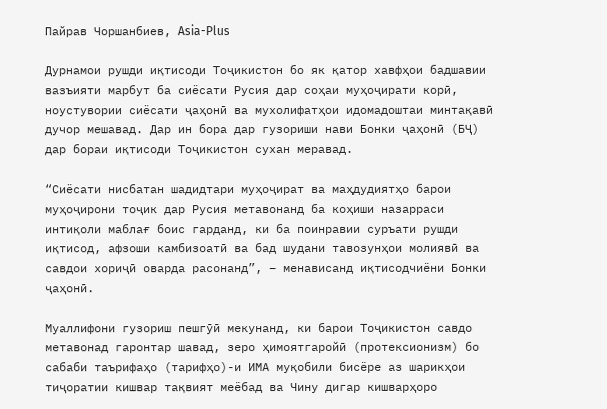Пайрав Чоршанбиев, Asia-Plus

Дурнамои рушди иқтисоди Тоҷикистон бо як қатор хавфҳои бадшавии вазъияти марбут ба сиёсати Русия дар соҳаи муҳоҷирати корӣ, ноустувории сиёсати ҷаҳонӣ ва мухолифатҳои идомадоштаи минтақавӣ дучор мешавад. Дар ин бора дар гузориши нави Бонки ҷаҳонӣ (БҶ) дар бораи иқтисоди Тоҷикистон сухан меравад.

“Сиёсати нисбатан шадидтари муҳоҷират ва маҳдудиятҳо барои муҳоҷирони тоҷик дар Русия метавонанд ба коҳиши назарраси интиқоли маблағ боис гарданд, ки ба поинравии суръати рушди иқтисод, афзоши камбизоатӣ ва бад шудани тавозунҳои молиявӣ ва савдои хориҷӣ оварда расонанд”, – менависанд иқтисодчиёни Бонки ҷаҳонӣ.

Муаллифони гузориш пешгӯӣ мекунанд, ки барои Тоҷикистон савдо метавонад гаронтар шавад, зеро ҳимоятгаройӣ (протексионизм) бо сабаби таърифаҳо (тарифҳо)-и ИМА муқобили бисёре аз шарикҳои тиҷоратии кишвар тақвият меёбад ва Чину дигар кишварҳоро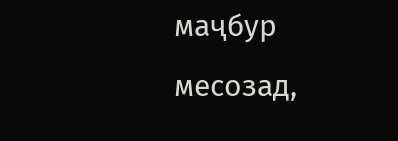маҷбур месозад,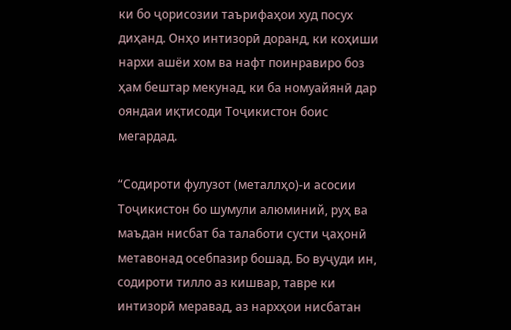ки бо ҷорисозии таърифаҳои худ посух диҳанд. Онҳо интизорӣ доранд, ки коҳиши нархи ашёи хом ва нафт поинравиро боз ҳам бештар мекунад, ки ба номуайянӣ дар ояндаи иқтисоди Тоҷикистон боис мегардад.

“Содироти фулузот (металлҳо)-и асосии Тоҷикистон бо шумули алюминий, руҳ ва маъдан нисбат ба талаботи сусти ҷаҳонӣ метавонад осебпазир бошад. Бо вуҷуди ин, содироти тилло аз кишвар, тавре ки интизорӣ меравад, аз нархҳои нисбатан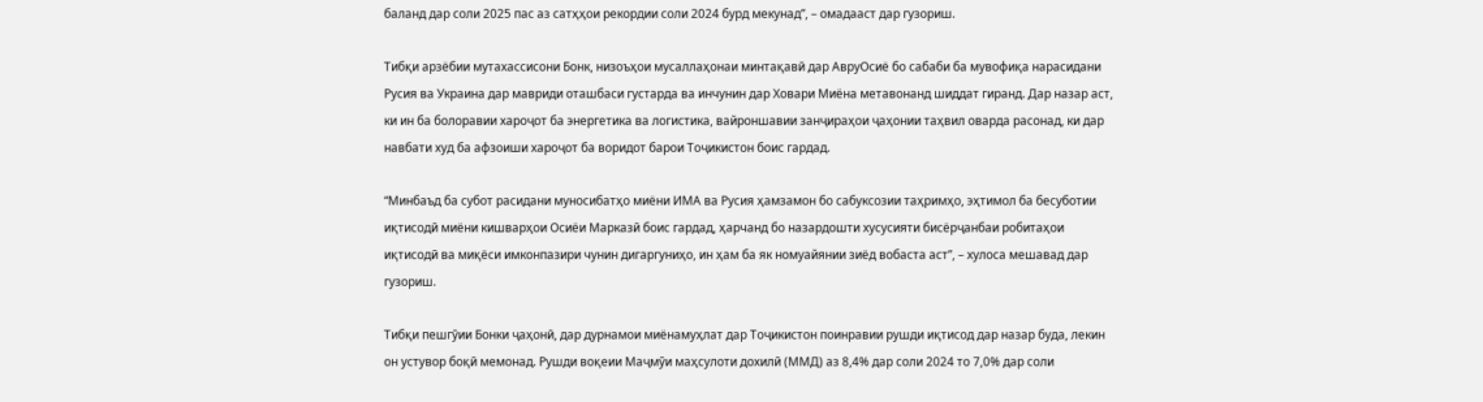баланд дар соли 2025 пас аз сатҳҳои рекордии соли 2024 бурд мекунад”, – омадааст дар гузориш.

Тибқи арзёбии мутахассисони Бонк, низоъҳои мусаллаҳонаи минтақавӣ дар АвруОсиё бо сабаби ба мувофиқа нарасидани Русия ва Украина дар мавриди оташбаси густарда ва инчунин дар Ховари Миёна метавонанд шиддат гиранд. Дар назар аст, ки ин ба болоравии хароҷот ба энергетика ва логистика, вайроншавии занҷираҳои ҷаҳонии таҳвил оварда расонад, ки дар навбати худ ба афзоиши хароҷот ба воридот барои Тоҷикистон боис гардад.

“Минбаъд ба субот расидани муносибатҳо миёни ИМА ва Русия ҳамзамон бо сабуксозии таҳримҳо, эҳтимол ба бесуботии иқтисодӣ миёни кишварҳои Осиёи Марказӣ боис гардад, ҳарчанд бо назардошти хусусияти бисёрҷанбаи робитаҳои иқтисодӣ ва миқёси имконпазири чунин дигаргуниҳо, ин ҳам ба як номуайянии зиёд вобаста аст”, – хулоса мешавад дар гузориш.

Тибқи пешгӯии Бонки ҷаҳонӣ, дар дурнамои миёнамуҳлат дар Тоҷикистон поинравии рушди иқтисод дар назар буда, лекин он устувор боқӣ мемонад. Рушди воқеии Маҷмӯи маҳсулоти дохилӣ (ММД) аз 8,4% дар соли 2024 то 7,0% дар соли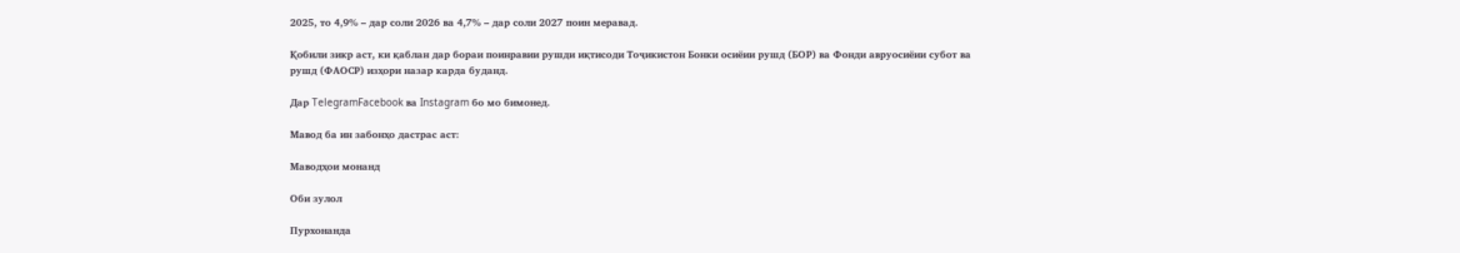2025, то 4,9% – дар соли 2026 ва 4,7% – дар соли 2027 поин меравад.

Қобили зикр аст, ки қаблан дар бораи поинравии рушди иқтисоди Тоҷикистон Бонки осиёии рушд (БОР) ва Фонди авруосиёии субот ва рушд (ФАОСР) изҳори назар карда буданд.

Дар TelegramFacebook ва Instagram бо мо бимонед.

Мавод ба ин забонҳо дастрас аст:

Маводҳои монанд

Оби зулол

Пурхонанда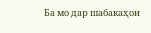Ба мо дар шабакаҳои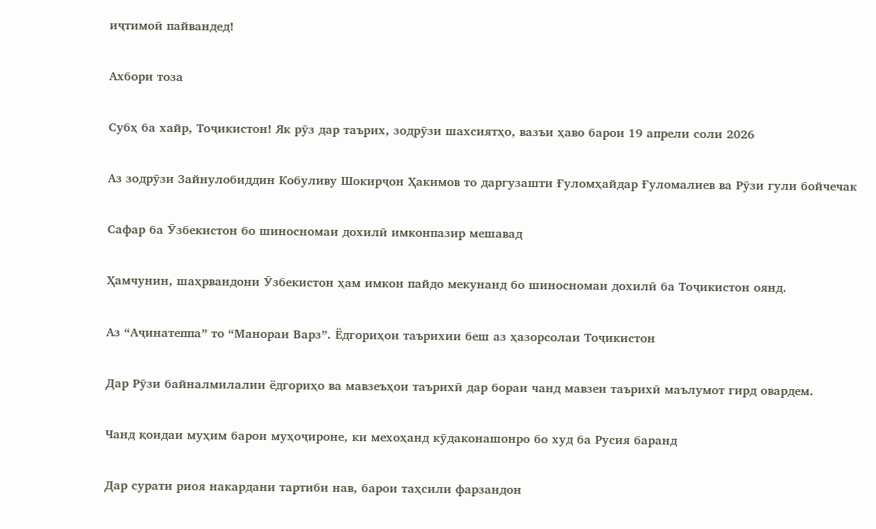иҷтимоӣ пайвандед!

Ахбори тоза

Субҳ ба хайр, Тоҷикистон! Як рӯз дар таърих, зодрӯзи шахсиятҳо, вазъи ҳаво барои 19 апрели соли 2026

Аз зодрӯзи Зайнулобиддин Кобуливу Шокирҷон Ҳакимов то даргузашти Ғуломҳайдар Ғуломалиев ва Рӯзи гули бойчечак

Сафар ба Ӯзбекистон бо шиносномаи дохилӣ имконпазир мешавад

Ҳамчунин, шаҳрвандони Ӯзбекистон ҳам имкон пайдо мекунанд бо шиносномаи дохилӣ ба Тоҷикистон оянд.

Аз “Аҷинатеппа” то “Манораи Варз”. Ёдгориҳои таърихии беш аз ҳазорсолаи Тоҷикистон

Дар Рӯзи байналмилалии ёдгориҳо ва мавзеъҳои таърихӣ дар бораи чанд мавзеи таърихӣ маълумот гирд овардем.

Чанд қоидаи муҳим барои муҳоҷироне, ки мехоҳанд кӯдаконашонро бо худ ба Русия баранд

Дар сурати риоя накардани тартиби нав, барои таҳсили фарзандон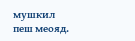мушкил пеш меояд.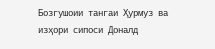Бозгушоии тангаи Ҳурмуз ва изҳори сипоси Доналд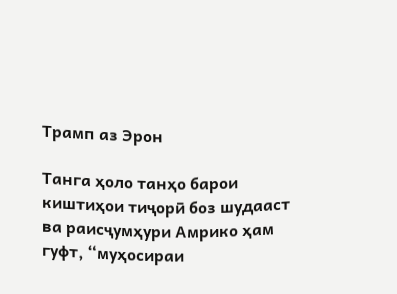Трамп аз Эрон

Танга ҳоло танҳо барои киштиҳои тиҷорӣ боз шудааст ва раисҷумҳури Амрико ҳам гуфт, “муҳосираи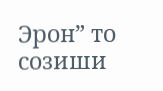Эрон” то созиши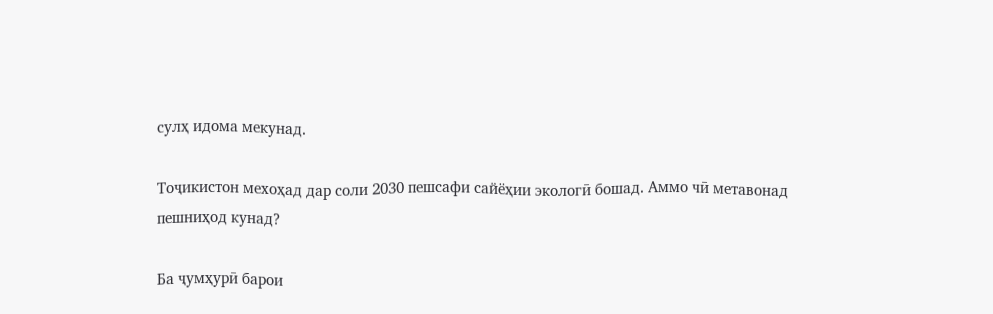сулҳ идома мекунад.

Тоҷикистон мехоҳад дар соли 2030 пешсафи сайёҳии экологӣ бошад. Аммо чӣ метавонад пешниҳод кунад?

Ба ҷумҳурӣ барои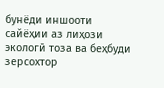бунёди иншооти сайёҳии аз лиҳози экологӣ тоза ва беҳбуди зерсохтор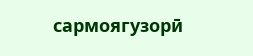сармоягузорӣ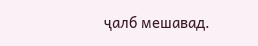ҷалб мешавад.